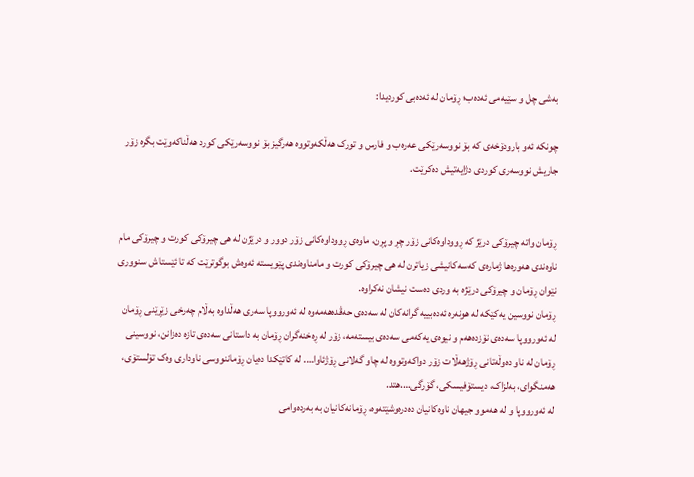بەشی چل و سێیەمی ئەدەب؛ ڕۆمان لە ئەدەبی کوردیدا:

چونکە ئەو بارودۆخەی کە بۆ نووسەرێکی عەرەب و فارس و تورک هەڵکەوتووە هەرگیز بۆ نووسەرێکی کورد هەڵناکەوێت بگرە زۆر جاریش نووسەری کوردی دژایەتیش دەکرێت.


ڕۆمان واتە چیرۆکی درێژ کە ڕووداوەکانی زۆر چڕ و پڕن، ماوەی ڕووداوەکانی زۆر دوور و درێژن لە هی چیرۆکی کورت و چیرۆکی مام ناوەندی هەورەها ژمارەی کەسەکانیشی زیاترن لە هی چیرۆکی کورت و مامناوەندی پێویستە ئەوەش بوگوترێت کە تا ئێستاش سنووری نێوان ڕۆمان و چیرۆکی درێژە بە وردی دەست نیشان نەکراوە.
ڕۆمان نووسین یەکێکە لە هونەرە ئەدەبییە گرانەکان لە سەدەی حەڤدەهەمەوە لە ئەورووپا سەری هەڵداوە بەڵام چەرخی زێڕێنی ڕۆمان لە ئەورووپا سەدەی نۆزدەهەم و نیوەی یەکەمی سەدەی بیستەمە، زۆر لە ڕەخنەگران ڕۆمان بە داستانی سەدەی تازە دەزانن، نووسینی ڕۆمان لە ناو دەوڵەتانی ڕۆژهەڵات زۆر دواکەوتووە لە چاو گەلانی ڕۆژئاوا…. لە کاتێکدا دەیان ڕۆماننووسی ناوداری وەک تۆلستۆی، هەمنگوای، بەلزاک، دیستۆفیسکی، گۆرگی….هتد.
لە ئەورووپا و لە هەموو جیهان ناوەکانیان دەدرەوشێتەوە، ڕۆمانەکانیان بە بەردەوامی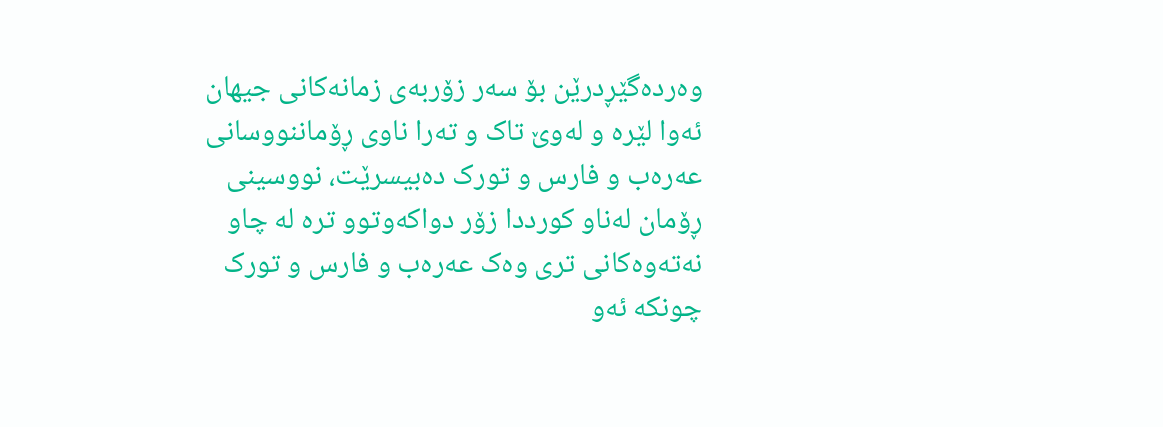وەردەگێڕدرێن بۆ سەر زۆربەی زمانەکانی جیهان ئەوا لێرە و لەوێ تاک و تەرا ناوی ڕۆماننووسانی عەرەب و فارس و تورک دەبیسرێت، نووسینی ڕۆمان لەناو کورددا زۆر دواکەوتوو ترە لە چاو نەتەوەکانی تری وەک عەرەب و فارس و تورک چونکە ئەو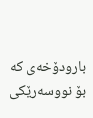بارودۆخەی کە بۆ نووسەرێکی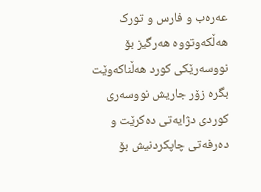عەرەب و فارس و تورک هەڵکەوتووە هەرگیز بۆ نووسەرێکی کورد هەڵناکەوێت بگرە زۆر جاریش نووسەری کوردی دژایەتی دەکرێت و دەرفەتی چاپکردنیش بۆ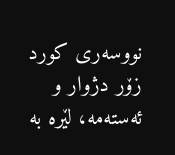نووسەری کورد زۆر دژوار و ئەستەمە، لێرە بە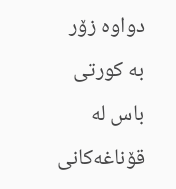دواوە زۆر بە کورتی باس لە قۆناغەکانی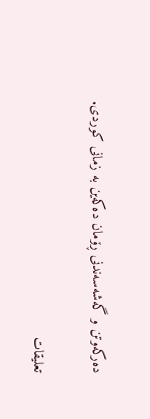دەرکەوتن و گەشەسەندنی ڕۆمان دەکەین بە زمانی کوردی.

تعليقات